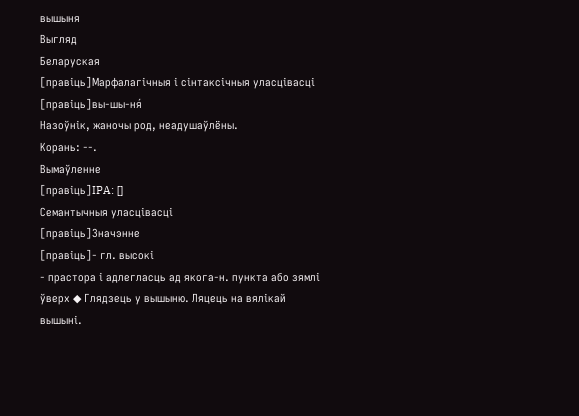вышыня
Выгляд
Беларуская
[правіць]Марфалагічныя і сінтаксічныя уласцівасці
[правіць]вы-шы-ня́
Назоўнік, жаночы род, неадушаўлёны.
Корань: --.
Вымаўленне
[правіць]IPA: []
Семантычныя уласцівасці
[правіць]Значэнне
[правіць]- гл. высокі
- прастора і адлегласць ад якога-н. пункта або зямлі ўверх ◆ Глядзець у вышыню. Ляцець на вялікай вышыні.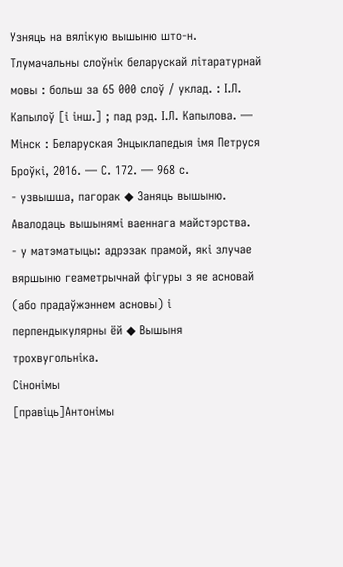Узняць на вялікую вышыню што-н. Тлумачальны слоўнік беларускай літаратурнай мовы : больш за 65 000 слоў / уклад. : І.Л. Капылоў [і інш.] ; пад рэд. І.Л. Капылова. — Мінск : Беларуская Энцыклапедыя імя Петруся Броўкі, 2016. — С. 172. — 968 с.
- узвышша, пагорак ◆ Заняць вышыню. Авалодаць вышынямі ваеннага майстэрства.
- у матэматыцы: адрэзак прамой, які злучае вяршыню геаметрычнай фігуры з яе асновай (або прадаўжэннем асновы) і перпендыкулярны ёй ◆ Вышыня трохвугольніка.
Сінонімы
[правіць]Антонімы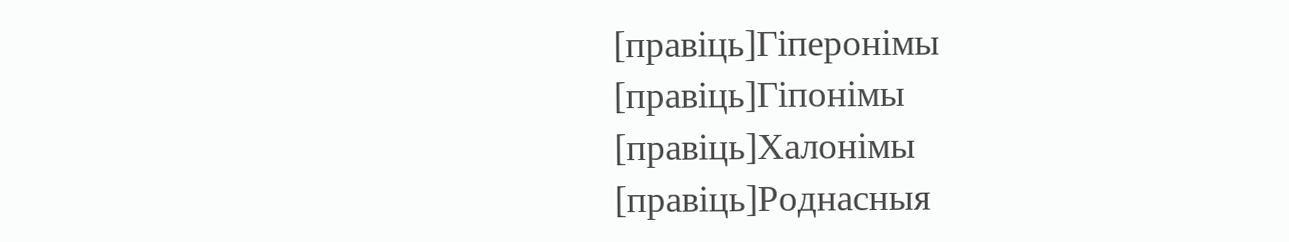[правіць]Гіперонімы
[правіць]Гіпонімы
[правіць]Халонімы
[правіць]Роднасныя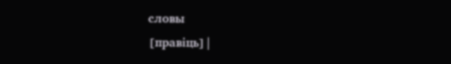словы
[правіць]|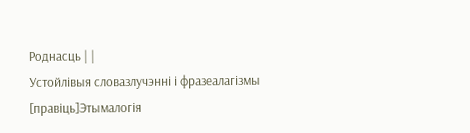Роднасць | |
Устойлівыя словазлучэнні і фразеалагізмы
[правіць]Этымалогія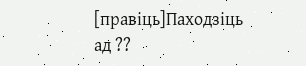[правіць]Паходзіць ад ??